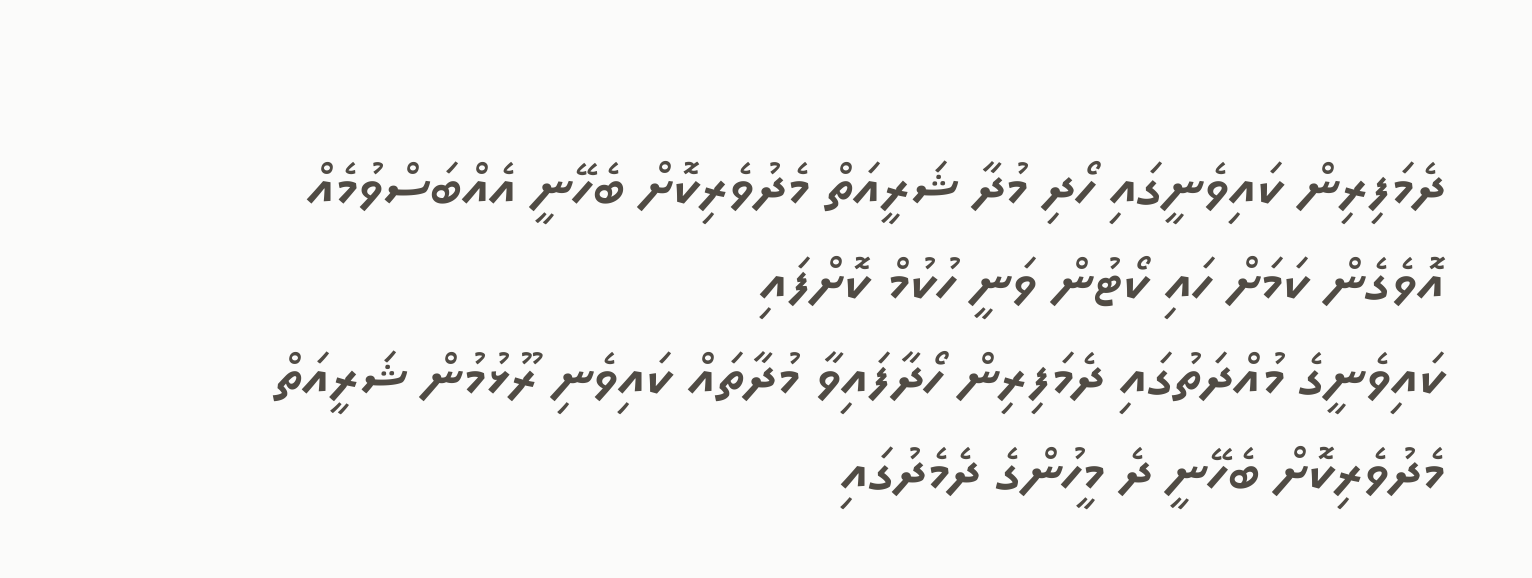ދެމަފިރިން ކައިވެނީގައި ހޯދި މުދާ ޝަރީއަތް މެދުވެރިކޮށް ބެހޭނީ އެއްބަސްވުމެއް އޮވެގެން ކަމަށް ހައި ކޯޓުން ވަނީ ހުކުމް ކޮށްފައި
ކައިވެނީގެ މުއްދަތުގައި ދެމަފިރިން ހޯދާފައިވާ މުދާތައް ކައިވެނި ރޫޅުމުން ޝަރީއަތް މެދުވެރިކޮށް ބެހޭނީ ދެ މީހުންގެ ދެމެދުގައި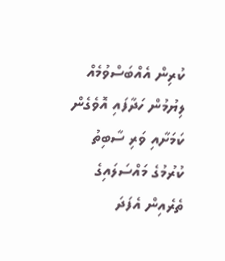ކުރިން އެއްބަސްވުމެއް ލިޔުމުން ހަދާފައި އޮވެގެން ކަމަށާއި ވަރި ސާބިތު ކުރުމުގެ މައްސަލައިގެ ތެރެއިން އެފަދަ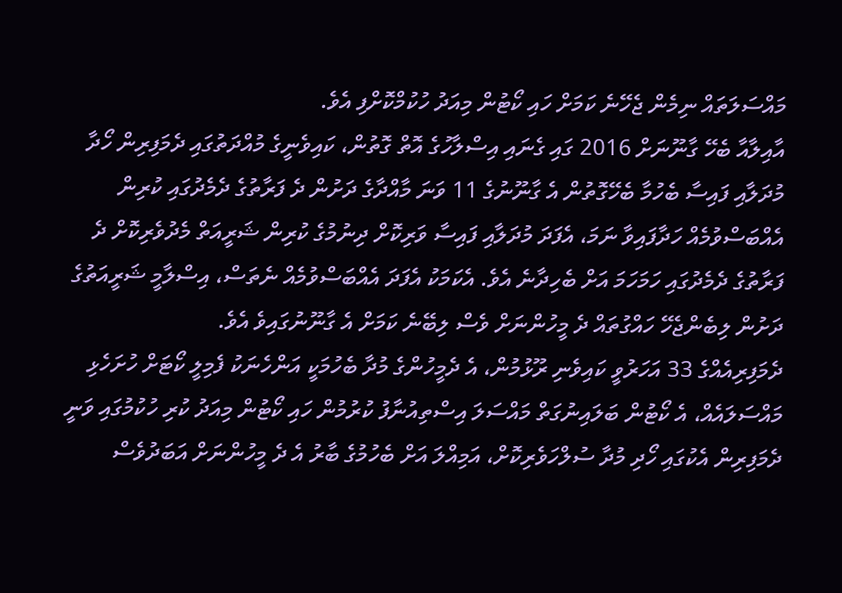މައްސަލަތައް ނިމެން ޖެހޭނެ ކަމަށް ހައި ކޯޓުން މިއަދު ހުކުމްކޮށްފި އެވެ.
އާއިލާއާ ބެހޭ ގާނޫނަށް 2016 ގައި ގެނައި އިސްލާހުގެ އޮތް ގޮތުން، ކައިވެނީގެ މުއްދަތުގައި ދެމަފިރިން ހޯދާ މުދަލާއި ފައިސާ ބެހުމާ ބެހޭގޮތުން އެ ގާނޫނުގެ 11 ވަނަ މާއްދާގެ ދަށުން ދެ ފަރާތުގެ ދެމެދުގައި ކުރިން އެއްބަސްވުމެއް ހަދާފައިވާ ނަމަ، އެފަދަ މުދަލާއި ފައިސާ ވަރިކޮށް ދިނުމުގެ ކުރިން ޝަރީއަތް މެދުވެރިކޮށް ދެ ފަރާތުގެ ދެމެދުގައި ހަމަހަމަ އަށް ބެހިދާނެ އެވެ. އެކަމަކު އެފަދަ އެއްބަސްވުމެއް ނެތަސް، އިސްލާމީ ޝަރީއަތުގެ ދަށުން ލިބެންޖެހޭ ހައްގުތައް ދެ މީހުންނަށް ވެސް ލިބޭނެ ކަމަށް އެ ގާނޫނުގައިވެ އެވެ.
ދެމަފިރިއެއްގެ 33 އަހަރުވީ ކައިވެނި ރޫޅުމުން، އެ ދެމީހުންގެ މުދާ ބެހުމަކީ އަންހެނަކު ފެމިލީ ކޯޓަށް ހުށަހެޅި މައްސަލައެއް، އެ ކޯޓުން ބަލައިނުގަތް މައްސަލަ އިސްތިއުނާފު ކުރުމުން ހައި ކޯޓުން މިއަދު ކުރި ހުކުމުގައި ވަނީ ދެމަފިރިން އެކުގައި ހޯދި މުދާ ސުލްހަވެރިކޮށް، އަމިއްލަ އަށް ބެހުމުގެ ބާރު އެ ދެ މީހުންނަށް އަބަދުވެސް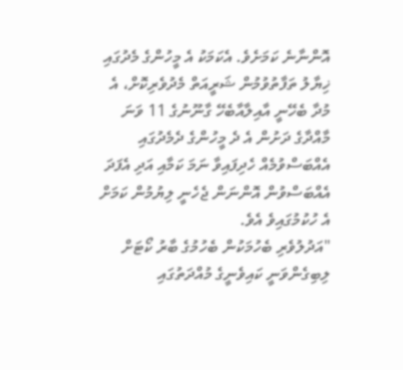އޮންނާނެ ކަމަށެވެ. އެކަމަކު އެ މީހުންގެ މެދުގައި ޚިޔާލު ތަފާތުވުމުން ޝަރީއަތް މެދުވެރިކޮށް، އެ މުދާ ބެހޭނީ އާއިލާއާބެހޭ ގާނޫނުގެ 11 ވަނަ މާއްދާގެ ދަށުން އެ ދެ މީހުންގެ ދެމެދުގައި އެއްބަސްވުމެއް ހެދިފައިވާ ނަމަ ކަމާއި އަދި އެފަދަ އެއްބަސްވުން އޮންނަން ޖެހެނީ ލިޔުމުން ކަމަށް އެ ހުކުމުގައިވެ އެވެ.
"އަދުލުވެރި ބެހުމަކުން ބެހުމުގެ ބާރު ކޯޓަށް ލިބިގެންވަނީ ކައިވެނީގެ މުއްދަތުގައި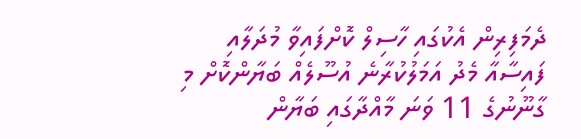ދެމަފިރިން އެކުގައި ހާސިލް ކޮށްފައިވާ މުދަލާއި ފައިސާއާ މެދު އަމަލުކުރާނެ އުސޫލެއް ބަޔާންކޮށް މި ގާނޫނުގެ 11 ވަނަ މާއްދާގައި ބަޔާން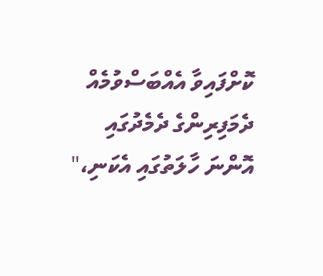ކޮށްފައިވާ އެއްބަސްވުމެއް ދެމަފިރިންގެ ދެމެދުގައި އޮންނަ ހާލަތުގައި އެކަނި،"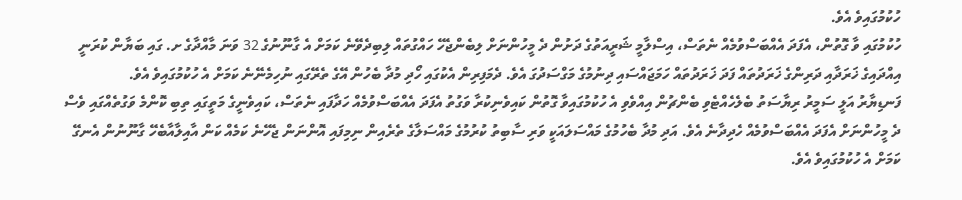ހުކުމުގައިވެ އެވެ.
ހުކުމުގައި ވާ ގޮތުން، އެފަދަ އެއްބަސްވުމެއް ނެތަސް، އިސްލާމީ ޝަރީއަތުގެ ދަށުން ދެ މީހުންނަށް ލިބެންޖެހޭ ހައްގުތައް ލިބިދެވޭނެ ކަމަށް އެ ގާނޫނުގެ 32 ވަނަ މާއްދާގެ ށ. ގައި ބަޔާން ކުރަނީ އިއްދައިގެ ޚަރަދާއި ދަރިންގެ ޚަރަދުތައް ފަދަ ޚަރަދުތައް ހަމަޖައްސައި ދިނުމުގެ މަގްސަދުގަ އެވެ. ދެމަފިރިން އެކުގައި ހޯދި މުދާ ބެހުން އޭގެ ތެރޭގައި ނުހިމެނޭނެ ކަމަށް އެ ހުކުމުގައިވެ އެވެ.
ފަނޑިޔާރު އަލީ ސަމީރު ރިޔާސަތު ބެލެހެއްޓެވި ބެންޗުން އިއްވެވި އެ ހުކުމުގައިވާ ގޮތުން ކައިވެނިކުރާ ވަގުތު އެފަދަ އެއްބަސްވުމެއް ހަދާފައި ނެތަސް، ކައިވެނީގެ މަތީގައި ތިބި ކޮންމެ ވަގުތެއްގައި ވެސް ދެ މީހުންނަށް އެފަދަ އެއްބަސްވުމެއް ހެދިދާނެ އެވެ. އަދި މުދާ ބެހުމުގެ މައްސަލައަކީ ވަރި ސާބިތު ކުރުމުގެ މައްސަލާގެ ތެރެއިން ނިމިފައި އޮންނަން ޖެހޭނެ ކަމެއް ކަން އާއިލާއާބެހޭ ގާނޫނުން އެނގޭ ކަމަށް އެ ހުކުމުގައިވެ އެވެ.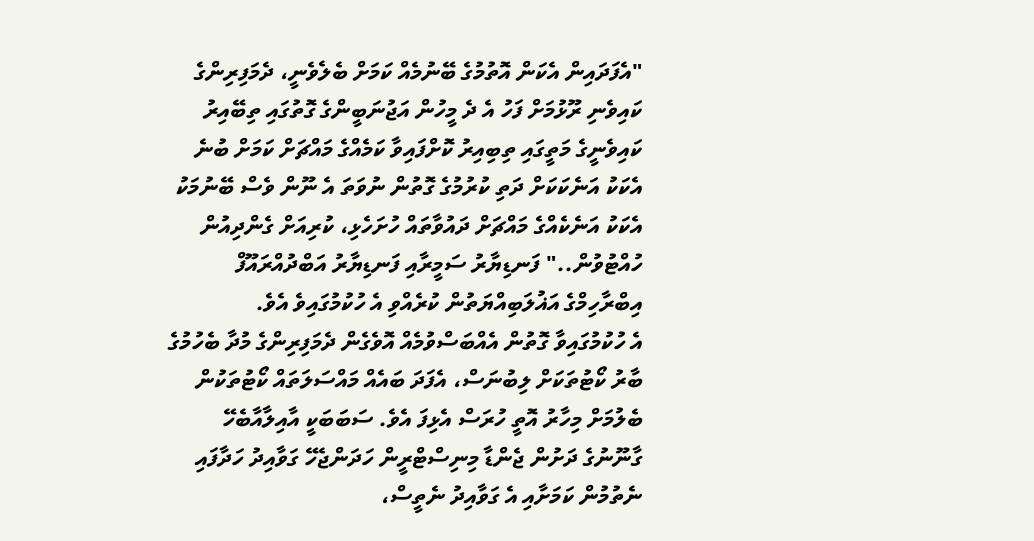"އެފަދައިން އެކަން އޮތުމުގެ ބޭނުމެއް ކަމަށް ބެލެވެނީ، ދެމަފިރިންގެ ކައިވެނި ރޫޅުމަށް ފަހު އެ ދެ މީހުން އަޖުނަބީންގެ ގޮތުގައި ތިބޭއިރު ކައިވެނީގެ މަތީގައި ތިބިއިރު ކޮށްފައިވާ ކަމެއްގެ މައްޗަށް ކަމަށް ބުނެ އެކަކު އަނެކަކަށް ދަތި ކުރުމުގެ ގޮތުން ނުވަތަ އެ ނޫން ވެސް ބޭނުމަކު އެކަކު އަނެކެއްގެ މައްޗަށް ދައުވާތައް ހުށަހެޅި، ކުރިއަށް ގެންދިއުން ހުއްޓުވުން.." ފަނޑިޔާރު ސަމީރާއި ފަނޑިޔާރު އަބްދުއްރައޫފް އިބްރާހިމްގެ އަޣުލަބިއްޔަތުން ކުރެއްވި އެ ހުކުމުގައިވެ އެވެ.
އެ ހުކުމުގައިވާ ގޮތުން އެއްބަސްވުމެއް އޮވެގެން ދެމަފިރިންގެ މުދާ ބެހުމުގެ ބާރު ކޯޓުތަކަށް ލިބުނަސް، އެފަދަ ބައެއް މައްސަލަތައް ކޯޓުތަކުން ބެލުމަށް މިހާރު އޮތީ ހުރަސް އެޅިފަ އެވެ. ސަބަބަކީ އާއިލާއާބެހޭ ގާނޫނުގެ ދަށުން ޖެންޑާ މިނިސްޓްރީން ހަދަންޖެހޭ ގަވާއިދު ހަދާފައި ނެތުމުން ކަމަށާއި އެ ގަވާއިދު ނެތީސް،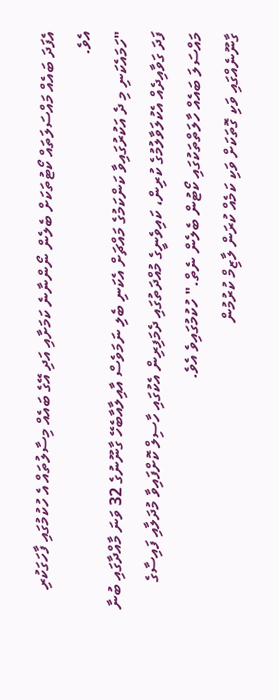އެފަދަ ބައެއް މައްސަލަތައް ކޯޓުތަކަށް ބެލެން ނޯންނާނެ ކަމަށާއި އަދި އޭގެ ބައެއް މިސާލުތައް އެ ހުކުމުގައި ފާހަގަކުރި އެވެ.
"ހަމައެކަނި މި ދެ އަކުރުގައިވާ ކަންކަމުގެ މައްޗަށް އެކަނި ބެލި ނަމަވެސް އާއިލާއާބެހޭ ގާނޫނުގެ 32 ވަނަ މާއްދާގައި ބުނާ ފަދަ ގަވާއިދެއް އެކުލަވާލުމުގެ ކުރިން، ކައިވެނީގެ މުއްދަތުގައި ދެމަފިރިން އެކުގައި ހާސިލް ކޮށްފައިވާ މުދަލާއި ފައިސާގެ މައްސަލަ ބައެއް ހާލަތްތަކުގައި ކޯޓުން ބެލެން ނެތް." ހުކުމުގައިވެ އެވެ.
ގާނޫނެއްގައި ވަކި ގޮތަކަށް ވަކި ކަމެއް ކުރަން ލާޒިމް ކުރުމުން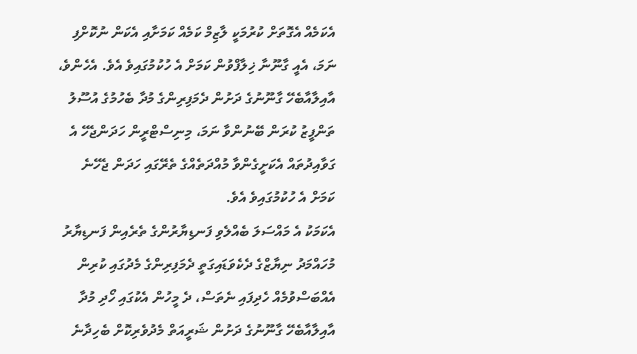އެކަމެއް އެގޮތަށް ކުރުމަކީ ލާޒިމް ކަމެއް ކަމަށާއި އެކަން ނުކޮށްފި ނަމަ، އެއީ ގާނޫނާ ޚިލާފްވުން ކަމަށް އެ ހުކުމުގައިވެ އެވެ. އެހެންވެ، އާއިލާއާބެހޭ ގާނޫނުގެ ދަށުން ދެމަފިރިންގެ މުދާ ބެހުމުގެ އުސޫލު ތަންފީޒު ކުރަން ބޭނުންވާ ނަމަ، މިނިސްޓްރީން ހަދަންޖެހޭ އެ ގަވާއިދުތައް އެކަށީގެންވާ މުއްދަތެއްގެ ތެރޭގައި ހަދަން ޖެހޭނެ ކަމަށް އެ ހުކުމުގައިވެ އެވެ.
އެކަމަކު އެ މައްސަލަ ބެއްލެވި ފަނޑިޔާރުންގެ ތެރެއިން ފަނޑިޔާރު މުހައްމަދު ނިޔާޒްގެ ދެކެވަޑައިގަތީ ދެމަފިރިންގެ މެދުގައި ކުރިން އެއްބަސްވުމެއް ހެދިފައި ނެތަސް، ދެ މީހުން އެކުގައި ހޯދި މުދާ އާއިލާއާބެހޭ ގާނޫނުގެ ދަށުން ޝަރީއަތް މެދުވެރިކޮށް ބެހިދާނެ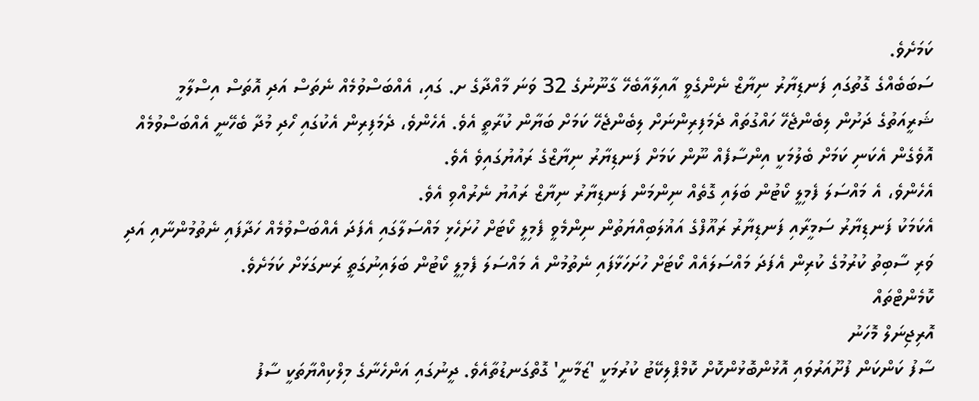ކަމަށެވެ.
ސަބަބެއްގެ ގޮތުގައި ފަނޑިޔާރު ނިޔާޒް ނެންގެވީ އާއިލާއާބެހޭ ގާނޫނުގެ 32 ވަނަ މާއްދާގެ ށ. ގައި، އެއްބަސްވުމެއް ނެތަސް އަދި އޮތަސް އިސްލާމީ ޝަރީއަތުގެ ދަށުން ލިބެންޖެހޭ ހައްގުތައް ދެމަފިރިންނަށް ލިބެންޖެހޭ ކަމަށް ބަޔާން ކުރާތީ އެވެ. އެހެންވެ، ދެމަފިރިން އެކުގައި ހޯދި މުދާ ބެހޭނީ އެއްބަސްވުމެއް އޮވެގެން އެކަނި ކަމަށް ބެލުމަކީ އިންސާފެއް ނޫން ކަމަށް ފަނޑިޔާރު ނިޔާޒްގެ ރައުޔުގައިވެ އެވެ.
އެހެންވެ، އެ މައްސަލަ ފެމިލީ ކޯޓުން ބަލައި ގޮތެއް ނިންމަން ފަނޑިޔާރު ނިޔާޒް ރައުޔު ނެރުއްވި އެވެ.
އެކަމަކު ފަނޑިޔާރު ސަމީރާއި ފަނޑިޔާރު ރައޫފްގެ އަޣުލަބިއްޔަތުން ނިންމެވީ ފެމިލީ ކޯޓަށް ހުށަހެޅި މައްސަލާގައި އެފަދަ އެއްބަސްވުމެއް ހަދާފައި ނެތުމުންނާއި އަދި ވަރި ސާބިތު ކުރުމުގެ ކުރިން އެފަދަ މައްސަލައެއް ކޯޓަށް ހުށަހަޅާފައި ނެތުމުން އެ މައްސަލަ ފެމިލީ ކޯޓުން ބަލައިނުގަތީ ރަނގަޅަށް ކަމަށެވެ.
ކޮމެންޓްތައް
އޮރިޖިނަލް މޮހަނު
ސާފު ކަންކަން ފުށޫއަރުވައި އޮޅުންބޮޅުންކޮށް ކޮމްޕްލިކޭޓު ކުރުމަކީ 'ޒަމާނީ' ގޮތްގަނޑުތާއެވެ. ދީނުގައި އަންހެނާގެ މިލްކިއްޔާތަކީ ސާފު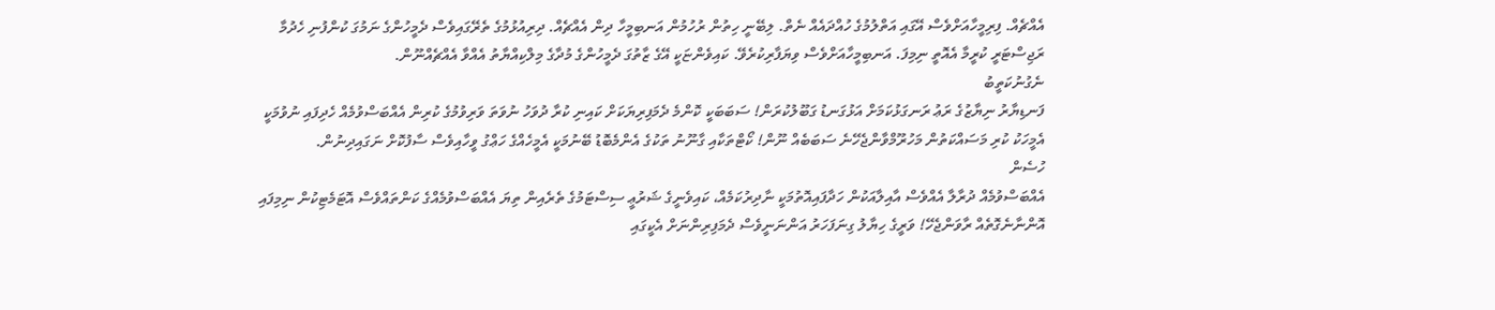އެއްޗެއް. ފިރިމީހާއަށްވެސް އޭގައި އަތްލުމުގެ ހުއްދައެއް ނެތް. ލިބޭނީ ހިތުން ރުހުމުން އަނބިމީހާ ދިން އެއްޗެއް. ދިރިއުޅުމުގެ ތެރޭގައިވެސް ދެމީހުންގެ ނަމުގަ ކުންފުނި ހެދުމާ ރަޖިސްޓަރީ ކުރީމާ އެއޮތީ ނިމިފަ. އަނބިމީހާއަށްވެސް ވިޔަފާރިކުރެވޭ. ކައިވެންޏަކީ އޭގެ ޒާތުގަ ދެމީހުންގެ މުދާގެ މިލްކިއްޔާތު އެއްވާ އެއްޗެއްނޫން.
ނެގުނުކަތީބު
ފަނޑިޔާރު ނިޔާޒުގެ ރަޢު ރަނގަޅުކަމަށް އަޅުގަނޑު ގަބޫލުކުރަން! ސަބަބަކީ ކޮންމެ ދެމަފިރިޔަކަށް ކައިނި ކުރާ ދުވަހު ނުވަތަ ވަރިވުމުގެ ކުރިން އެއްބަސްވުމެއް ހެދިފައި ނުވުމަކީ އެމީހަކު ކުރި މަސައްކަތުން މަހުރޫމްވާންޖެހޭނެ ސަބަބެއް ނޫން! ކޯޓްތަކާއި ގާނޫނު ތަކުގެ އެންމެބޮޑު ބޭނުމަކީ އެމީހެއްގެ ހަޢްގު ވީހާއިވެސް ސާފުކޮށް ނަގައިދިނުން.
ހުސެން
އެއްބަސްވުމެއް ދުރާލާ އެއްވެސް އާއިލާއަކުން ހަދާފައިއޮތުމަކީ ނާދިރުކަމެއް، ކައިވެނީގެ ޝަރުޢީ ސިސްޓަމުގެ ތެރެއިން ތިޔަ އެއްބަސްވުމެއްގެ ކަންތައްވެސް އޮޓަމެޓިކުން ނިމިފައި އޮންނާނެގޮތެއް ރާވަންޖެހޭ! ވަރީގެ ހިޔާލު ގިނަފަހަރު އަންނަނީވެސް ދެމަފިރިންނަށް އެކީގައި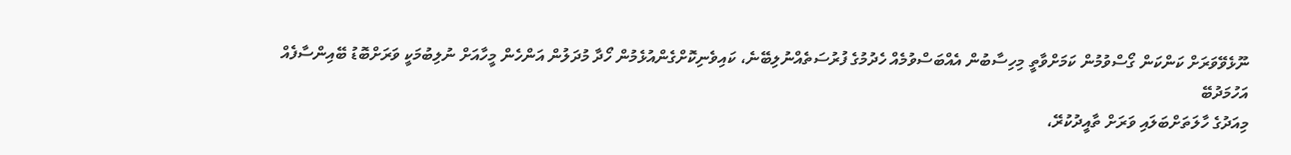ނޫޅެވޭވަރަށް ކަންކަން ގޯސްވުމުން ކަމަށްވާތީ މިހިސާބުން އެއްބަސްވުމެއް ހެދުމުގެ ފުރުސަތެއްނުލިބޭނެ، ކައިވެނިކޮށްގެންއުޅެމުން ހޯދާ މުދަލުން އަންހެން މީހާއަށް ނުލިބުމަކީ ވަރަށްބޮޑު ބޭއިންސާފެއް
އަހުމަދުބޭ
މިއަދުގެ ހާލަތަށްބަލައި ވަރަށް ތާއީދުކުރޭ،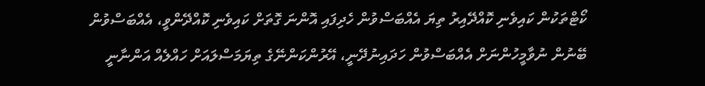ކޯޓްތަކުން ކައިވެނި ކޮއްދޭއިރު ތިޔަ އެއްބަސްވުން ހެދިފައި އޮންނަ ގޮތަށް ކައިވެނި ކޮއްދޭންވީ، އެއްބަސްވުން ބޭނުން ނުވާމީހުންނަށް އެއްބަސްވުން ހަދައިނުދޭނީ، އޭރުންކަންނޭގެ ތިޔަމަސްލައަށް ހައްލެއް އަންނާނީ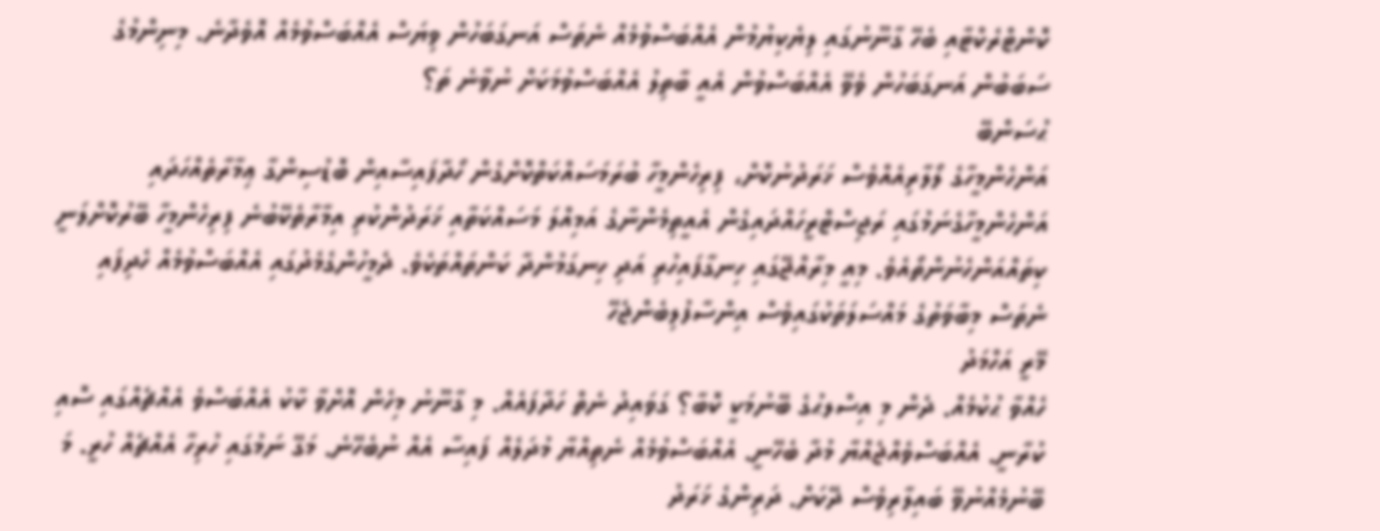ކޮންޓްރެކްޓާއި ބެހޭ ގާނޫނުގައި ލިޔެކިޔުމުން އެއްބަސްވުމެއް ނެތަސް އަނގަބަހުން ވިޔަސް އެއްބަސްވުމެއް އޮވެދާނެ. މިނިންމުގެ ސަބަބުން އަނގަބަހުން ވެވޭ އެއްބަސްވުން އެއީ ބާތިލު އެއްބަސްވުމަކަށް ނުވާނެ ތަ؟
ޙުސަންބޭ
އަންހެންމީހާގެ ލޯލާރިއެއްވެސް ޚަރަދުނުކޮށް، ފިރިހެންމީހާ ބުރަމަސައްކަތްކޮށްގެން ހޯދާފައިސާއިން ބޮޑުސިންގާ ޢިމާރާތެއްހަދައި އަންހެންމީހާގެނަމުގައި ރަޖިސްޓްރީހައްދައިގެން އެއީތިމެންނާގެ އަމިއްލަ މަސައްކަތާއި ޚަރަދުންކުރި އިމާރާތެކޭބުނެ ފިރިހެންމީހާ ބޭރުކޮށްލަނީ ކިތައްއަންހެނުންތޯއެވެ. މިއީ މިރާއްޖޭގައި ހިނގާފައިހުރި އަދި ހިނގަމުންދާ ކަންތައްތަކެވެ. ދެމީހުންގެމެދުގައި އެއްބަސްވުމެއް ހެދިފައި ނެތަސް މިބާވަތުގެ މައްސަލަތަކުގައިވެސް އިންސާފުލިބެންޖެހޭ
މޭރީ އަހްމަދު
ހެއްވާ ޙުކުމެއް. ދެން މި އިސްލޙުގެ ބޭނުމަކީ ކޮބާ؟ ގަވައިދު ނެތް ހަދާފައެއް. މި ގާނޫނު މިހެން އޮށްވާ ކާކު އެއްބަސްވެ އެއްޗެއްގައި ސޮއި ކުރާނީ. އެއްބަސްވެއްޖެއްޔާ މުދާ ބެހޭނީ. އެއްބަސްވުމެއް ނެތިއްޔާ މުދަލެއް ފައިސާ އެއް ނުބެހޭނެ. މަގޭ ނަމުގައި ހުރިހާ އެއްޗެއް ހުރީ. މަ ބޭނުމެއްނުވޭ ބައިލާރިވެސް ދޭކަށް. ދަރިންގެ ޚަރަދު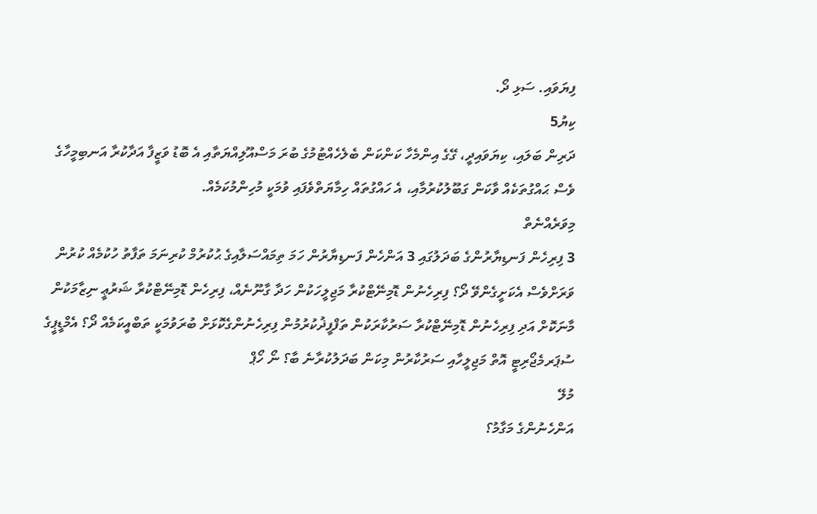ފިޔަވައި. ސަޅި ދޯ.
ކިޔު5
ދަރިން ބަލައި، ކިޔަވައިދީ، ގޭގެ އިންމެހާ ކަންކަން ބެލެހެއްޓުމުގެ ބުރަ މަސްއޫލިއްޔަތާއި އެ ބޮޑު ވަޒީފާ އަދާކުރާ އަނބިމީހާގެ ވެސް ޙައްގުތަކެއް ވާކަން ގަބޫލުކުރުމާއި، އެ ހައްގުތައް ހިމާޔަތްވެފައި ވުމަކީ މުހިންމުކަމެއް.
މިވަރެއްނެތް
3 ފިރިހެން ފަނޑިޔާރުންގެ ބަދަލުގައި 3 އަންހެން ފަނޑިޔާރުން ހަމަ ތިމައްސަލާއިގެ ޙުކުރުމް ކުރިނަމަ ތަފާތު ހުކުމެއް ކުރުން ވަރަށްވެސް އެކަށީގެންވޭ ދޯ؟ ފިރިހެނުން ޑޮމިނޭޓްކުރާ މަޖިލީހަކުން ހަދާ ގާނޫނެއް، ފިރިހެން ޑޮމިނޭޓްކުރާ ޝަރުޢީ ނިޒާމަކުން މާނަކޮށް އަދި ފިރިހެނުން ޑޮމިނޭޓްކުރާ ސަރުކާރަކުން ތަފްފީޛުކުރުމުން ފިރިހެނުންގެކޮޅަށް ބުރަވުމަކީ ތަބްއީކަމެއް ދޯ؟ އެމްޑީޕީގެ ސުޕަރމެޖޯރިޓީ އޮތް މަޖިލީހާއި ސަރުކާރުން މިކަން ބަދަލުކުރާނެ ބާ؟ ނޯ ހޯޕް
މުލޭ
އަންހެނުންގެ މަގާމު؟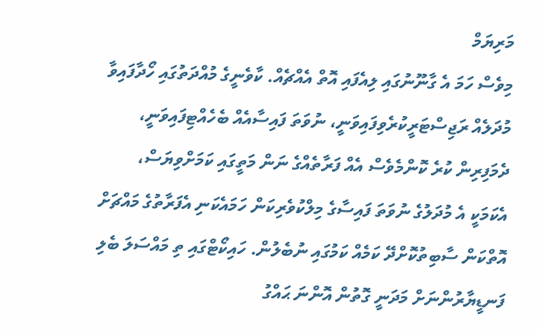މަރިޔަމް
މިވެސް ހަމަ އެ ގާނޫނުގައި ލިއެފައި އޮތް އެއްޗެއް. ކާވެނީގެ މުއްދަތުގައި ހޯދާފައިވާ މުދަލެއް ރަޖިސްޓަރީކުރެވިފައިވަނީ، ނުވަތަ ފައިސާއެއް ބެހެއްޓިފައިވަނީ، ދެމަފިރިން ކުރެ ކޮންމެވެސް އެއް ފަރާތެއްގެ ނަން މަތީގައި ކަމަށްވިޔަސް، އެކަމަކީ އެ މުދަލުގެ ނުވަތަ ފައިސާގެ މިލްކުވެރިކަން ހަމައެކަނި އެފަރާތުގެ މައްޗަށް އޮތްކަން ސާބިތުކޮށްދޭ ކަމެއް ކަމުގައި ނުބެލުން. ހައިކޯޓްގައި ތި މައްސަލަ ބެލި ފަނޑީޔާރުންނަށް މަދަނީ ގޮތުން އޮންނަ ޙައްގު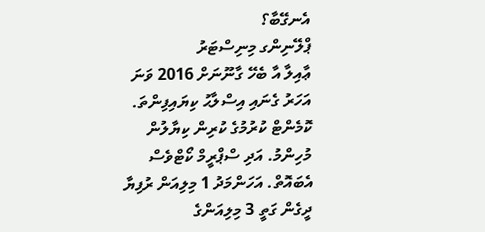އެނގޭބާ؟
ޕްލޭނިންގ މިނިސްޓަރު
ޢާއިލާ އާ ބެހޭ ގާނޫނަށް 2016 ވަނަ އަހަރު ގެނައި އިސްލާޙު ކިޔައިފިންތަ. ކޮމެންޓް ކުރުމުގެ ކުރިން ކިޔާލުން މުހިންމު. އަދި ސްޕްރީމް ކޯޓްވެސް އެބައޮތް. އަހަންމަދު 1 މިލިއަން ރުފިޔާ ދީގެން ގަތީ 3 މިލިއަންގެ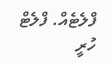ފްލެޓެއް. ފްލެޓް ހުރީ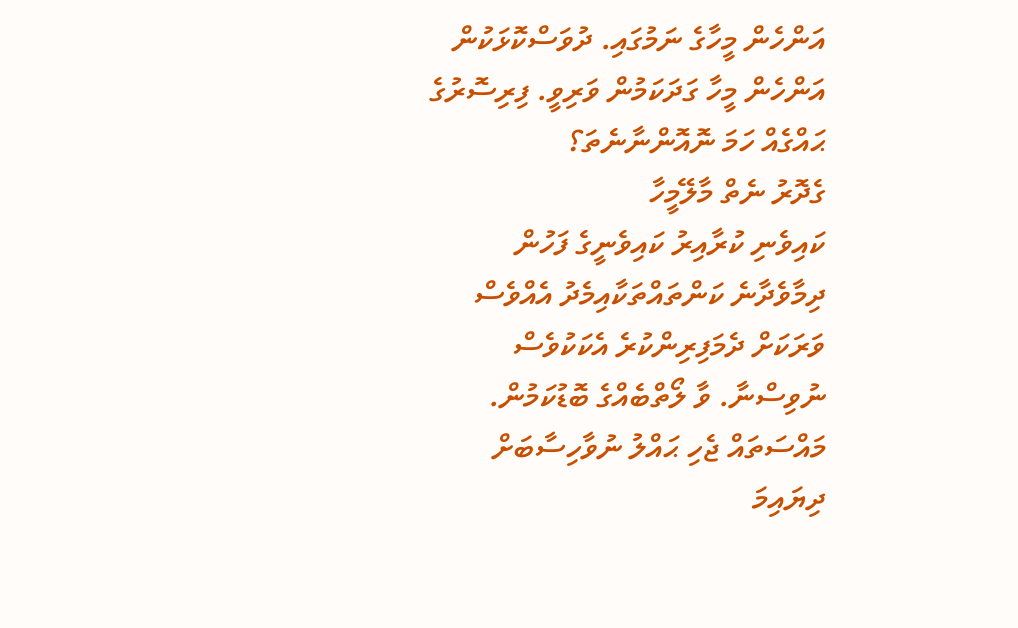އަންހެން މީހާގެ ނަމުގައި. ދުވަސްކޮޅަކުން އަންހެން މީހާ ގަދަކަމުން ވަރިވީ. ފިރިސޮރުގެ ޙައްގެއް ހަމަ ނޮއޮންނާނެތަ؟
ގެދޮރު ނެތް މާލޭމީހާ
ކައިވެނި ކުރާއިރު ކައިވެނީގެ ފަހުން ދިމާވެދާނެ ކަންތައްތަކާއިމެދު އެއްވެސް ވަރަކަށް ދެމަފިރިންކުރެ އެކަކުވެސް ނުވިސްނާ. ވާ ލޯތްބެއްގެ ބޮޑުކަމުން. މައްސަތައް ޖެހި ޙައްލު ނުވާހިސާބަށް ދިޔައިމަ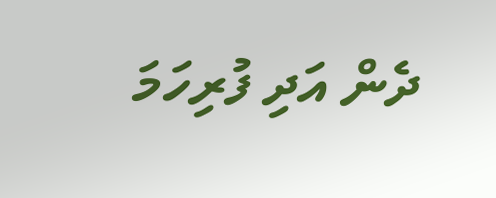ދެން އަދި ފުރިހަމަ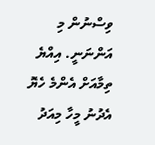ވިސްނުން މި އަންނަނީ. އިއްޔެ ތިމާއަށް އެންމެ ހެޔޮ އެދުނު މީހާ މިއަދު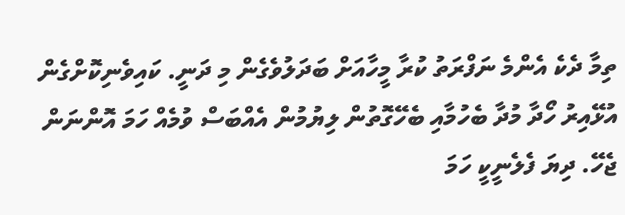ތިމާ ދެކެ އެންމެ ނަފްރަތު ކުރާ މީހާއަށް ބަދަލުވެގެން މި ދަނީ. ކައިވެނިކޮށްގެން އުޅޭއިރު ހޯދާ މުދާ ބެހުމާއި ބެހޭގޮތުން ލިޔުމުން އެއްބަސް ވުމެއް ހަމަ އޮންނަން ޖެހޭ. ދިޔަ ފެލެނީކީ ހަމަ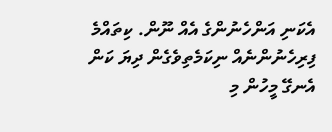އެކަނި އަންހެނުންގެ އެއް ނޫން. ކިތައްމެ ފިރިހެނުންނެއް ނިކަމެތިވެގެން ދިޔަ ކަން އެނގޭ މީހުން މި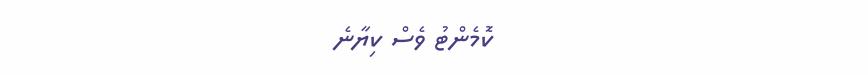ކޮމެންޓު ވެސް ކިޔާނެ